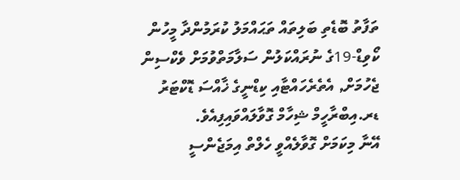ތަފާތު ބޮޑެތި ބަލިތައް ތަޙައްމަލު ކުރަމުންދާ މީހުން ކޯވިޑް-19ގެ ނުރައްކަލުން ސަލާމަތްވުމަށް ވެކްސިން ޖެހުމަށް, އެތެރެހައްޓާއި ކިޑްނީގެ ޚާއްސަ ޑޮކްޓަރު ޑރ.އިބްރާހީމް ޝިހާމް ގޮވާލައްވައިފިއެވެ.
އޭނާ މިކަމަށް ގޮވާލެއްވީ ހެލްތް އިމަޖެންސީ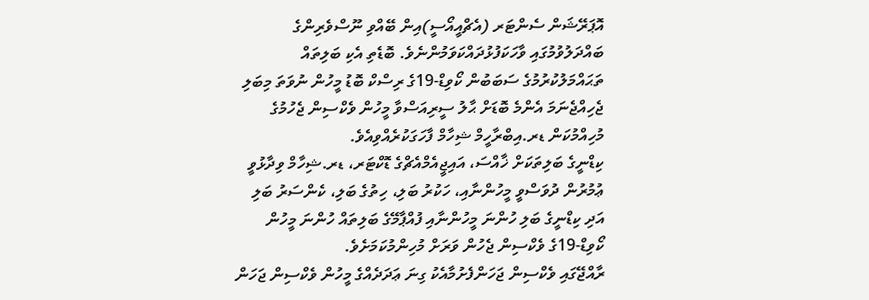އޮޕަރޭޝަން ސެންޓަރ (އެޗްއީއޯސީ)އިން ބޭއްވި ނޫސްވެރިންގެ ބައްދަލުވުމުގައި ވާހަކަފުޅުދައްކަވަމުންނެވެ. ބޮޑެތި އެކި ބަލިތައް ތަޙައްމަލުކުރުމުގެ ސަބަބުން ކޯވިޑް-19ގެ ރިސްކް ބޮޑު މީހުން ނުވަތަ މިބަލި ޖެހިއްޖެނަމަ އެންމެ ބޮޑަށް ޙާލު ސީރިއަސްވާ މީހުން ވެކްސިން ޖެހުމުގެ މުހިއްމުކަން ޑރ.އިބްރާހީމް ޝިހާމް ފާހަގަކުރެއްވިއެވެ.
ކިޑްނީގެ ބަލިތަކަށް ޚާއްސަ، އައިޖީއެމްއެޗްގެ ޑޮކްޓަރ، ޑރ.ޝިހާމް ވިދާޅުވީ ޢުމުރުން ދުވަސްވީ މީހުންނާއި، ހަކުރު ބަލި، ހިތުގެ ބަލި، ކެންސަރު ބަލި އަދި ކިޑްނީގެ ބަލި ހުންނަ މީހުންނާއި ފުއްޕާމޭގެ ބަލިތައް ހުންނަ މީހުން ކޯވިޑް-19ގެ ވެކްސިން ޖެހުން ވަރަށް މުހިންމުކަމަށެވެ.
ރާއްޖޭގައި ވެކްސިން ޖަހަންފެށުމާއެކު ގިނަ ޢަދަދެއްގެ މީހުން ވެކްސިން ޖަހަން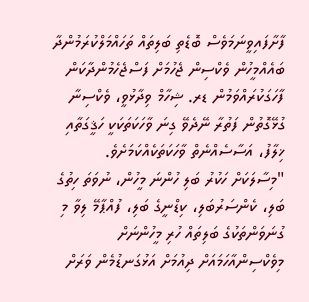ފާށާފައިވީނަމަވެސް ބޮޑެތި ބަލިތައް ތަހައްމަލްކުރަމުންދާ ބައެއްމީހުން ވެކްސިން ޖެހުމަށް ފަސްޖެހެމުންދާކަން ފާހަގަކުރައްވަމުން ޑރ. ޝިހާމް ވިދާޅުވީ، ވެކްސިނާ ގުޅޭގޮތުން ފަތުރާ ނޭދެވޭ ގިނަ ވާހަކަތަކަކީ ހަޤީގަތާއި ޚިލާފު، އަސާސެއްނެތް ވާހަކަތަކެއްކަމަށެވެ.
"މިސާލަކަށް ހަކުރު ބަލި ހުންނަ މީހުން، ނުވަތަ ހިތުގެ ބަލި، ކެންސަރުބަލި، ކިޑްނީގެ ބަލި، ފުއްޕާމޭ ލިވާ މި ގުނަވަންތަކުގެ ބަލިތައް ހުރި މީހުންނަށް މިވެކްސިންއާހަމައަށް ދިއުމަށް އަޅުގަނޑުމެން ވަރަށް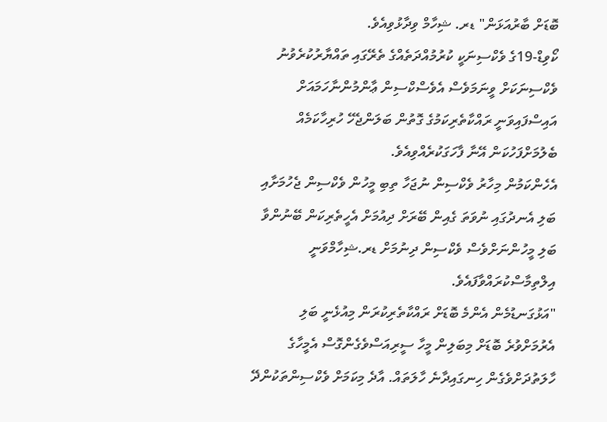ބޮޑަށް ބާރުއަޅަން" ޑރ. ޝިހާމް ވިދާޅުވިއެވެ.
ކޯވިޑް-19ގެ ވެކްސިނަކީ ކުރުމުއްދަތެއްގެ ތެރޭގައި ތައްޔާރުކުރެވުނު ވެކްސިނަކަށް ވީނަމަވެސް އެވެސްކްސިން ޢާންމުންނާހަމައަށް އައިސްފައިވަނީ ރައްކާތެރިކަމުގެ ގޮތުން ބަލަންޖެހޭ ހުރިހާކަމެއް ބެލުމަށްފަހުކަން އޭނާ ފާހަގަކުރެއްވިއެވެ.
އެހެންކަމުން މިހާރު ވެކްސިން ނުޖަހާ ތިބި މީހުން ވެކްސިން ޖެހުމަށާއި ބަލި އެނދުގައި ނުވަތަ ގެއިން ބޭރަށް ދިއުމަށް އެހީތެރިކަން ބޭނުންވާ ބަލި މީހުންނަށްވެސް ވެކްސިން ދިނުމަށް ޑރ.ޝިހާމްވަނީ އިލްތިމާސްކުރައްވާފައެވެ.
"އަޅުގަނޑުމެން އެންމެ ބޮޑަށް ރައްކާތެރިކުރަން މިއުޅެނީ ބަލި އެރުމަށްވުރެ ބޮޑަށް މިބަލިން މީހާ ސީރިއަސްވެގެންގޮސް އެމީހާގެ ހާލަތުދަށްވެގެން ހިނގައިދާނެ ހާލަތައް. އާދެ މިކަމަށް ވެކްސިންތަކުންދޭ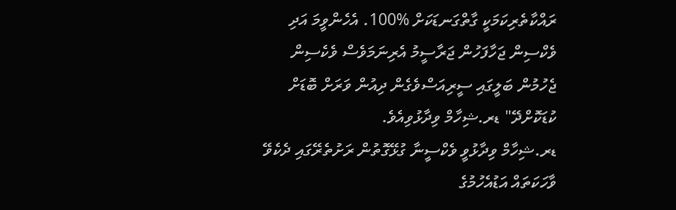ރައްކާތެރިކަމަކީ ގާތްގަނޑަކަށް %100. އެހެންވީމަ އަދި ވެކްސިން ޖަހާފަހުން ޖަރާސީމު އެރިނަމަވެސް ވެކެސިން ޖެހުމުން ބަލީގައި ސީރިއަސްވެގެން ދިއުން ވަރަށް ބޮޑަށް ކުޑަކޮށްދޭ" ޑރ.ޝިހާމް ވިދާޅުވިއެވެ.
ޑރ.ޝިހާމް ވިދާޅުވީ ވެކްސީނާ ގުޅޭގޮތުން ރަށުތެރޭގައި ދެކެވޭ ވާހަކަތައް އަޑުއެހުމުގެ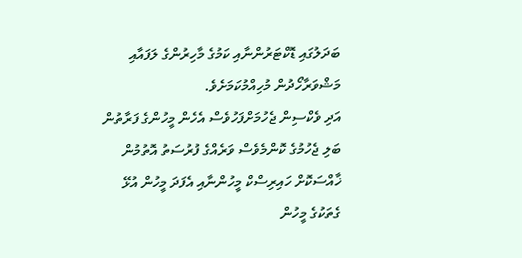ބަދަލުގައި ޑޮކްޓަރުންނާއި ކަމުގެ މާހިރުންގެ ލަފައާއި މަޝްވަރާހޯދުން މުހިއްމުކަމަށެވެ.
އަދި ވެކްސިން ޖެހުމަށްފަހުވެސް އެހެން މީހުންގެ ފަރާތުން ބަލި ޖެހުމުގެ ކޮންމެވެސް ވަރެއްގެ ފުރުސަތު އޮތުމުން ޚާއްސަކޮށް ހައިރިސްކް މީހުންނާއި އެފަދަ މީހުން އުޅޭ ގެތަކުގެ މީހުން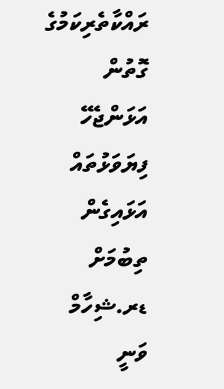ރައްކާތެރިކަމުގެ ގޮތުން އަޅަންޖެހޭ ފިޔަވަޅުތައް އަޅައިގެން ތިބުމަށް ޑރ.ޝިހާމް ވަނީ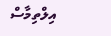އިލްތިމާސް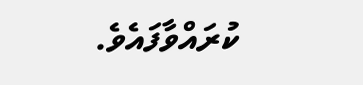ކުރައްވާފައެވެ.